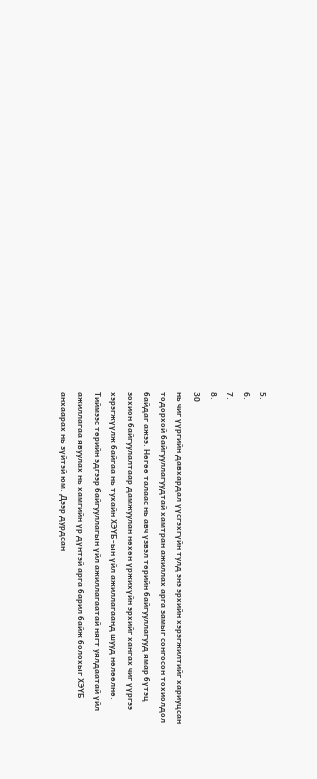5.
6.
7.
8.
30
нь чиг үүргийн давхардал үүсгэхгүйн тулд энэ эрхийн хэрэгжилтийг хариуцсан
тодорхой байгууллагуудтай хамтран ажиллах арга замыг сонгосон тохиолдол
байдаг ажээ. Нөгөө талаас нь авч үзвэл төрийн байгууллагууд ямар бүтэц
зохион байгуулалтаар дамжуулан нөхөн үржихүйн эрхийг хангах чиг үүргээ
хэрэгжүүлж байгаа нь тухайн ХЭҮБ-ын үйл ажиллагаанд шууд нөлөөлнө.
Тиймээс төрийн эдгээр байгууллагын үйл ажиллагаатай нягт уялдаатай үйл
ажиллагаа явуулах нь хамгийн үр дүнтэй арга барил байж болохыг ХЭҮБ
анхаарах нь зүйтэй юм. Дээр дурдсан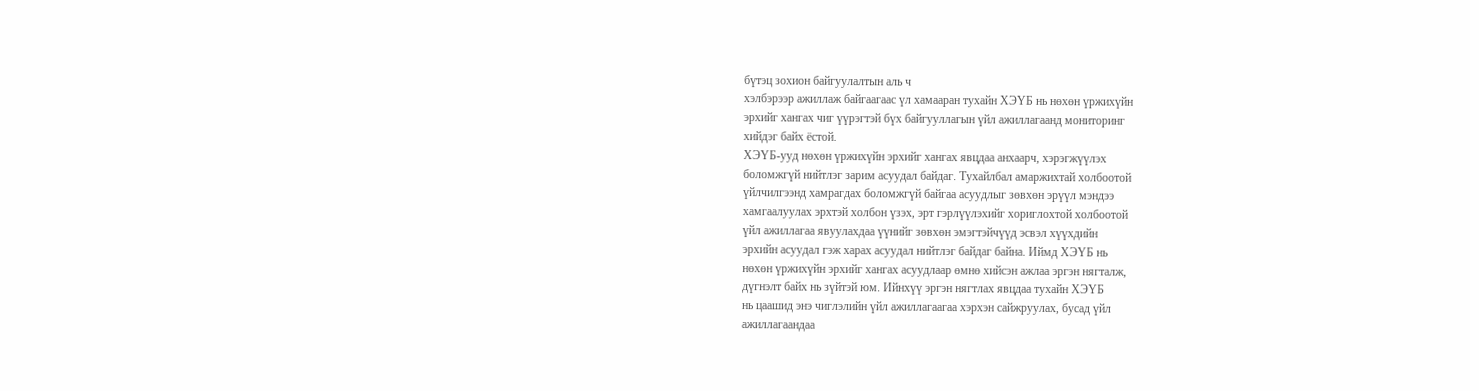бүтэц зохион байгуулалтын аль ч
хэлбэрээр ажиллаж байгаагаас үл хамааран тухайн ХЭҮБ нь нөхөн үржихүйн
эрхийг хангах чиг үүрэгтэй бүх байгууллагын үйл ажиллагаанд мониторинг
хийдэг байх ёстой.
ХЭҮБ-ууд нөхөн үржихүйн эрхийг хангах явцдаа анхаарч, хэрэгжүүлэх
боломжгүй нийтлэг зарим асуудал байдаг. Тухайлбал амаржихтай холбоотой
үйлчилгээнд хамрагдах боломжгүй байгаа асуудлыг зөвхөн эрүүл мэндээ
хамгаалуулах эрхтэй холбон үзэх, эрт гэрлүүлэхийг хориглохтой холбоотой
үйл ажиллагаа явуулахдаа үүнийг зөвхөн эмэгтэйчүүд эсвэл хүүхдийн
эрхийн асуудал гэж харах асуудал нийтлэг байдаг байна. Иймд ХЭҮБ нь
нөхөн үржихүйн эрхийг хангах асуудлаар өмнө хийсэн ажлаа эргэн нягталж,
дүгнэлт байх нь зүйтэй юм. Ийнхүү эргэн нягтлах явцдаа тухайн ХЭҮБ
нь цаашид энэ чиглэлийн үйл ажиллагаагаа хэрхэн сайжруулах, бусад үйл
ажиллагаандаа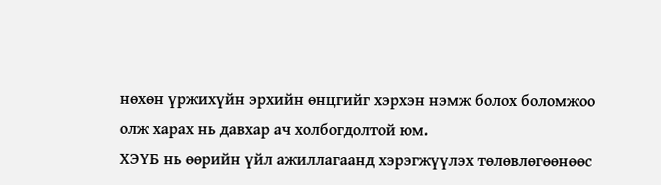нөхөн үржихүйн эрхийн өнцгийг хэрхэн нэмж болох боломжоо
олж харах нь давхар ач холбогдолтой юм.
ХЭҮБ нь өөрийн үйл ажиллагаанд хэрэгжүүлэх төлөвлөгөөнөөс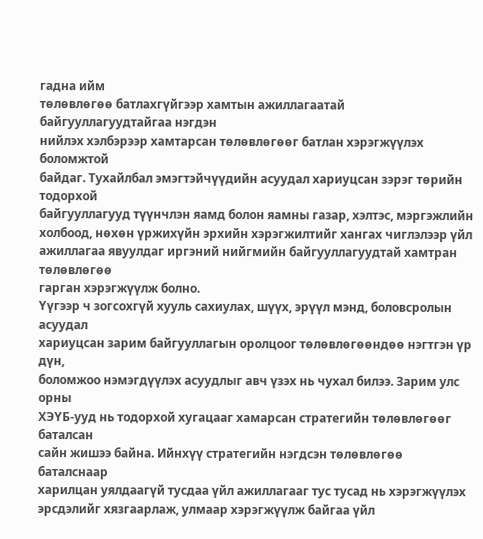гадна ийм
төлөвлөгөө батлахгүйгээр хамтын ажиллагаатай байгууллагуудтайгаа нэгдэн
нийлэх хэлбэрээр хамтарсан төлөвлөгөөг батлан хэрэгжүүлэх боломжтой
байдаг. Тухайлбал эмэгтэйчүүдийн асуудал хариуцсан зэрэг төрийн тодорхой
байгууллагууд түүнчлэн яамд болон яамны газар, хэлтэс, мэргэжлийн
холбоод, нөхөн үржихүйн эрхийн хэрэгжилтийг хангах чиглэлээр үйл
ажиллагаа явуулдаг иргэний нийгмийн байгууллагуудтай хамтран төлөвлөгөө
гарган хэрэгжүүлж болно.
Үүгээр ч зогсохгүй хууль сахиулах, шүүх, эрүүл мэнд, боловсролын асуудал
хариуцсан зарим байгууллагын оролцоог төлөвлөгөөндөө нэгтгэн үр дүн,
боломжоо нэмэгдүүлэх асуудлыг авч үзэх нь чухал билээ. Зарим улс орны
ХЭҮБ-ууд нь тодорхой хугацааг хамарсан стратегийн төлөвлөгөөг баталсан
сайн жишээ байна. Ийнхүү стратегийн нэгдсэн төлөвлөгөө баталснаар
харилцан уялдаагүй тусдаа үйл ажиллагааг тус тусад нь хэрэгжүүлэх
эрсдэлийг хязгаарлаж, улмаар хэрэгжүүлж байгаа үйл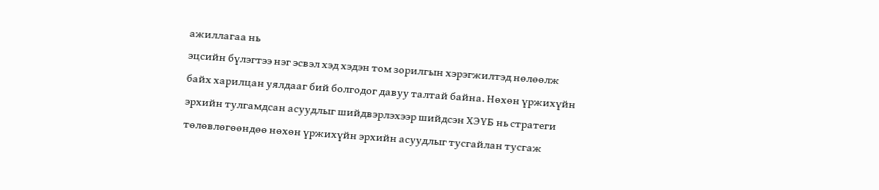ажиллагаа нь
эцсийн бүлэгтээ нэг эсвэл хэд хэдэн том зорилгын хэрэгжилтэд нөлөөлж
байх харилцан уялдааг бий болгодог давуу талтай байна. Нөхөн үржихүйн
эрхийн тулгамдсан асуудлыг шийдвэрлэхээр шийдсэн ХЭҮБ нь стратеги
төлөвлөгөөндөө нөхөн үржихүйн эрхийн асуудлыг тусгайлан тусгаж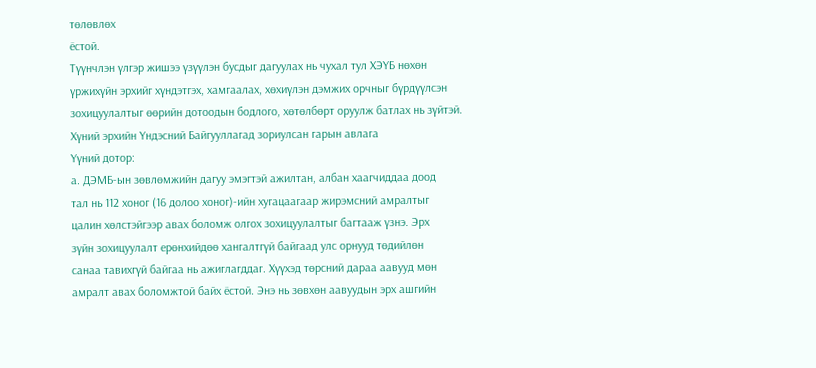төлөвлөх
ёстой.
Түүнчлэн үлгэр жишээ үзүүлэн бусдыг дагуулах нь чухал тул ХЭҮБ нөхөн
үржихүйн эрхийг хүндэтгэх, хамгаалах, хөхиүлэн дэмжих орчныг бүрдүүлсэн
зохицуулалтыг өөрийн дотоодын бодлого, хөтөлбөрт оруулж батлах нь зүйтэй.
Хүний эрхийн Үндэсний Байгууллагад зориулсан гарын авлага
Үүний дотор:
а. ДЭМБ-ын зөвлөмжийн дагуу эмэгтэй ажилтан, албан хаагчиддаа доод
тал нь 112 хоног (16 долоо хоног)-ийн хугацаагаар жирэмсний амралтыг
цалин хөлстэйгээр авах боломж олгох зохицуулалтыг багтааж үзнэ. Эрх
зүйн зохицуулалт ерөнхийдөө хангалтгүй байгаад улс орнууд төдийлөн
санаа тавихгүй байгаа нь ажиглагддаг. Хүүхэд төрсний дараа аавууд мөн
амралт авах боломжтой байх ёстой. Энэ нь зөвхөн аавуудын эрх ашгийн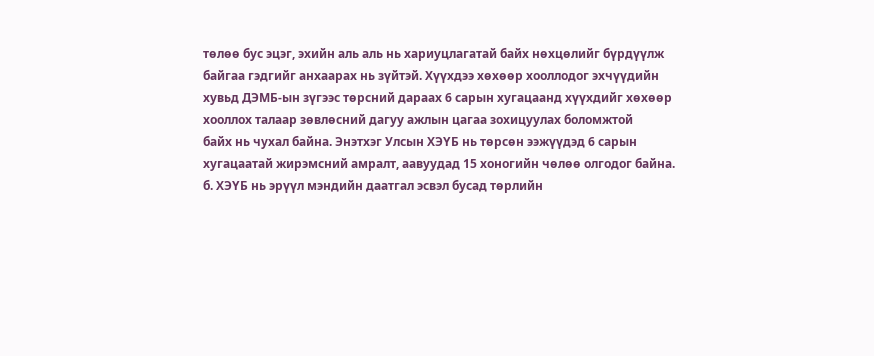төлөө бус эцэг, эхийн аль аль нь хариуцлагатай байх нөхцөлийг бүрдүүлж
байгаа гэдгийг анхаарах нь зүйтэй. Хүүхдээ хөхөөр хооллодог эхчүүдийн
хувьд ДЭМБ-ын зүгээс төрсний дараах 6 сарын хугацаанд хүүхдийг хөхөөр
хооллох талаар зөвлөсний дагуу ажлын цагаа зохицуулах боломжтой
байх нь чухал байна. Энэтхэг Улсын ХЭҮБ нь төрсөн ээжүүдэд 6 сарын
хугацаатай жирэмсний амралт, аавуудад 15 хоногийн чөлөө олгодог байна.
б. ХЭҮБ нь эрүүл мэндийн даатгал эсвэл бусад төрлийн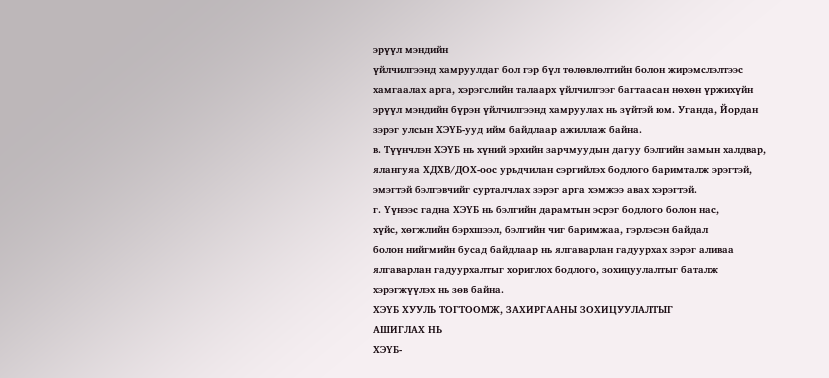эрүүл мэндийн
үйлчилгээнд хамруулдаг бол гэр бүл төлөвлөлтийн болон жирэмслэлтээс
хамгаалах арга, хэрэгслийн талаарх үйлчилгээг багтаасан нөхөн үржихүйн
эрүүл мэндийн бүрэн үйлчилгээнд хамруулах нь зүйтэй юм. Уганда, Йордан
зэрэг улсын ХЭҮБ-ууд ийм байдлаар ажиллаж байна.
в. Түүнчлэн ХЭҮБ нь хүний эрхийн зарчмуудын дагуу бэлгийн замын халдвар,
ялангуяа ХДХВ/ДОХ-оос урьдчилан сэргийлэх бодлого баримталж эрэгтэй,
эмэгтэй бэлгэвчийг сурталчлах зэрэг арга хэмжээ авах хэрэгтэй.
г. Үүнээс гадна ХЭҮБ нь бэлгийн дарамтын эсрэг бодлого болон нас,
хүйс, хөгжлийн бэрхшээл, бэлгийн чиг баримжаа, гэрлэсэн байдал
болон нийгмийн бусад байдлаар нь ялгаварлан гадуурхах зэрэг аливаа
ялгаварлан гадуурхалтыг хориглох бодлого, зохицуулалтыг баталж
хэрэгжүүлэх нь зөв байна.
ХЭҮБ ХУУЛЬ ТОГТООМЖ, ЗАХИРГААНЫ ЗОХИЦУУЛАЛТЫГ
АШИГЛАХ НЬ
ХЭҮБ-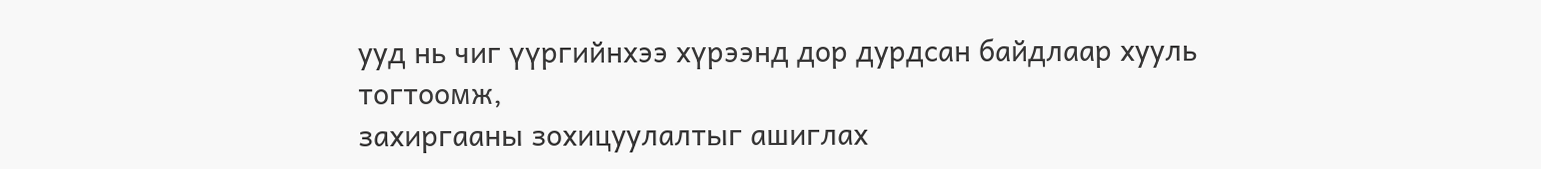ууд нь чиг үүргийнхээ хүрээнд дор дурдсан байдлаар хууль тогтоомж,
захиргааны зохицуулалтыг ашиглах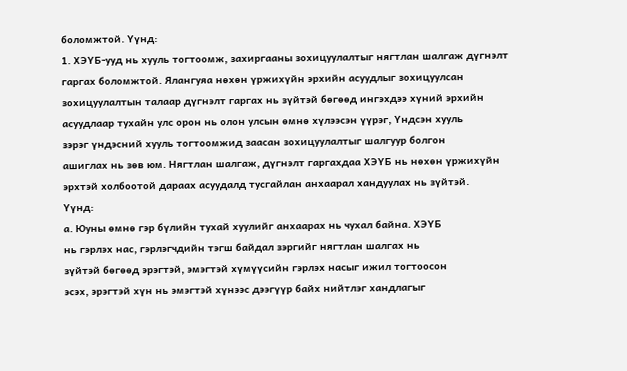боломжтой. Үүнд:
1. ХЭҮБ-ууд нь хууль тогтоомж, захиргааны зохицуулалтыг нягтлан шалгаж дүгнэлт
гаргах боломжтой. Ялангуяа нөхөн үржихүйн эрхийн асуудлыг зохицуулсан
зохицуулалтын талаар дүгнэлт гаргах нь зүйтэй бөгөөд ингэхдээ хүний эрхийн
асуудлаар тухайн улс орон нь олон улсын өмнө хүлээсэн үүрэг, Үндсэн хууль
зэрэг үндэсний хууль тогтоомжид заасан зохицуулалтыг шалгуур болгон
ашиглах нь зөв юм. Нягтлан шалгаж, дүгнэлт гаргахдаа ХЭҮБ нь нөхөн үржихүйн
эрхтэй холбоотой дараах асуудалд тусгайлан анхаарал хандуулах нь зүйтэй.
Үүнд:
а. Юуны өмнө гэр бүлийн тухай хуулийг анхаарах нь чухал байна. ХЭҮБ
нь гэрлэх нас, гэрлэгчдийн тэгш байдал зэргийг нягтлан шалгах нь
зүйтэй бөгөөд эрэгтэй, эмэгтэй хүмүүсийн гэрлэх насыг ижил тогтоосон
эсэх, эрэгтэй хүн нь эмэгтэй хүнээс дээгүүр байх нийтлэг хандлагыг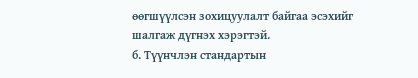өөгшүүлсэн зохицуулалт байгаа эсэхийг шалгаж дүгнэх хэрэгтэй.
б. Түүнчлэн стандартын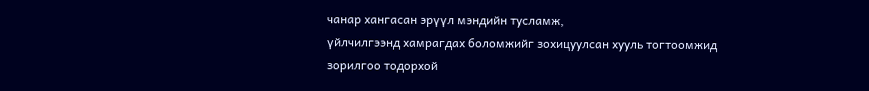чанар хангасан эрүүл мэндийн тусламж,
үйлчилгээнд хамрагдах боломжийг зохицуулсан хууль тогтоомжид
зорилгоо тодорхой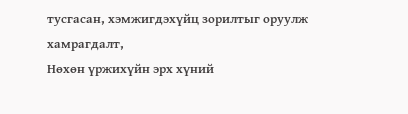тусгасан, хэмжигдэхүйц зорилтыг оруулж хамрагдалт,
Нөхөн үржихүйн эрх хүний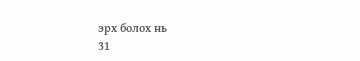эрх болох нь
31